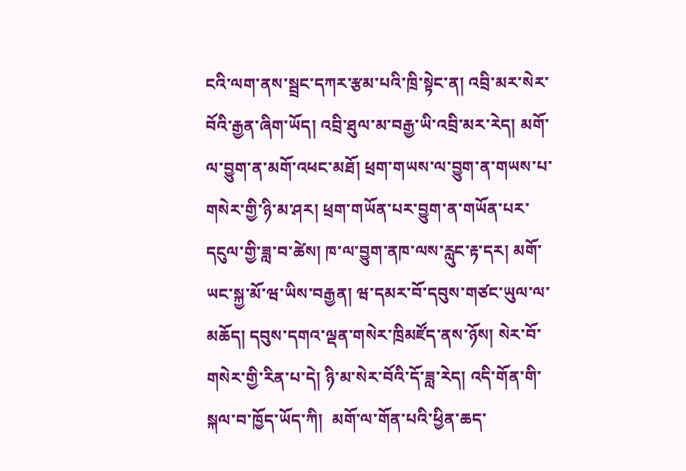ངའི་ལག་ནས་སྦྲང་དཀར་རྩམ་པའི་ཁྲི་སྟེང་ན། འབྲི་མར་སེར་བོའི་རྒྱན་ཞིག་ཡོད། འབྲི་ཐུལ་མ་བརྒྱ་ཡི་འབྲི་མར་རེད། མགོ་ལ་བྱུག་ན་མགོ་འཕང་མཐོ། ཕྲག་གཡས་ལ་བྱུག་ན་གཡས་པ་གསེར་གྱི་ཉི་མ་ཤར། ཕྲག་གཡོན་པར་བྱུག་ན་གཡོན་པར་དངུལ་གྱི་ཟླ་བ་ཚེས། ཁ་ལ་བྱུག་ནཁ་ལས་རླུང་རྟ་དར། མགོ་ཡང་སྐྱ་མོ་ཝ་ཡིས་བརྒྱན། ཝ་དམར་བོ་དབུས་གཙང་ཡུལ་ལ་མཆོད། དབུས་དགའ་ལྡན་གསེར་ཁྲིམཛོད་ནས་ཉོས། སེར་བོ་གསེར་གྱི་རིན་པ་དེ། ཉི་མ་སེར་བོའི་དོ་ཟླ་རེད། འདི་གོན་གི་སྐལ་བ་ཁྱོད་ཡོད་ཀི།  མགོ་ལ་གོན་པའི་ཕྱིན་ཆད་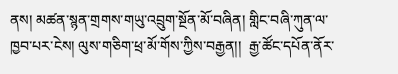ནས། མཚན་སྙན་གྲགས་གཡུ་འབྲུག་སྔོན་མོ་བཞིན། གླིང་བཞི་ཀུན་ལ་ཁྱབ་པར་ངེས། ལུས་གཅིག་ཕྲ་མོ་གོས་ཀྱིས་བརྒྱན།།  རྒྱ་ཚོང་དཔོན་ནོར་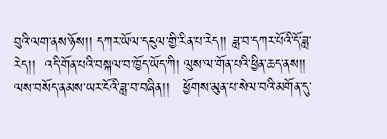བུའི་ལག་ནས་ཉོས།། དཀར་ཡོལ་དངུལ་གྱི་རིན་པ་རེད།། ཟླ་བ་དཀར་པོའི་དོ་ཟླ་རེད།།  འདི་གོན་པའི་བསྐལ་བ་ཁྱོད་ཡོད་ཀི། ལུས་ལ་གོན་པའི་ཕྱིན་ཆད་ནས།།  ལས་བསོད་ནམས་ཡར་ངོའི་ཟླ་བ་བཞིན།།   ཕྱོགས་མུན་པ་སེལ་བའི་མགོན་དུ་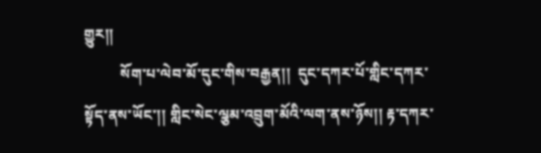གྱུར།།
          སོག་པ་ལེབ་མོ་དུང་གིས་བརྒྱན།།  དུང་དཀར་པོ་གླིང་དཀར་སྟོད་ནས་ཡོང་།། གླིང་སེང་ལྕམ་འབྲུག་མོའི་ལག་ནས་ཉོས།། རྟ་དཀར་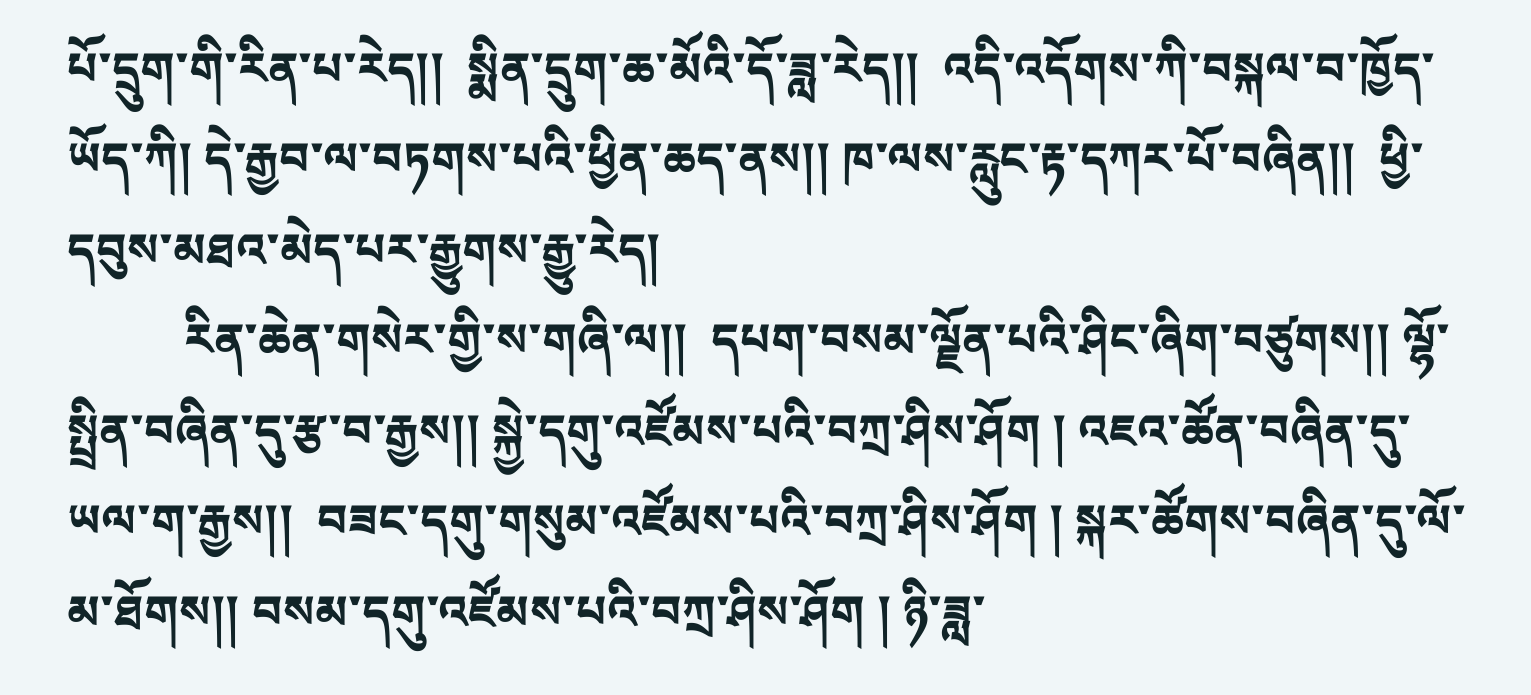པོ་དྲུག་གི་རིན་པ་རེད།།  སྨིན་དྲུག་ཆ་མོའི་དོ་ཟླ་རེད།།  འདི་འདོགས་ཀི་བསྐལ་བ་ཁྱོད་ཡོད་ཀི། དེ་རྒྱབ་ལ་བཏགས་པའི་ཕྱིན་ཆད་ནས།། ཁ་ལས་རླུང་རྟ་དཀར་པོ་བཞིན།།  ཕྱི་དབུས་མཐའ་མེད་པར་རྒྱུགས་རྒྱུ་རེད།
          རིན་ཆེན་གསེར་གྱི་ས་གཞི་ལ།།  དཔག་བསམ་ལྗོན་པའི་ཤིང་ཞིག་བཙུགས།། ལྷོ་སྤྲིན་བཞིན་དུ་རྩ་བ་རྒྱས།། སྐྱེ་དགུ་འཛོམས་པའི་བཀྲ་ཤིས་ཤོག ། འཇའ་ཚོན་བཞིན་དུ་ཡལ་ག་རྒྱས།།  བཟང་དགུ་གསུམ་འཛོམས་པའི་བཀྲ་ཤིས་ཤོག ། སྐར་ཚོགས་བཞིན་དུ་ལོ་མ་ཐོགས།། བསམ་དགུ་འཛོམས་པའི་བཀྲ་ཤིས་ཤོག ། ཉི་ཟླ་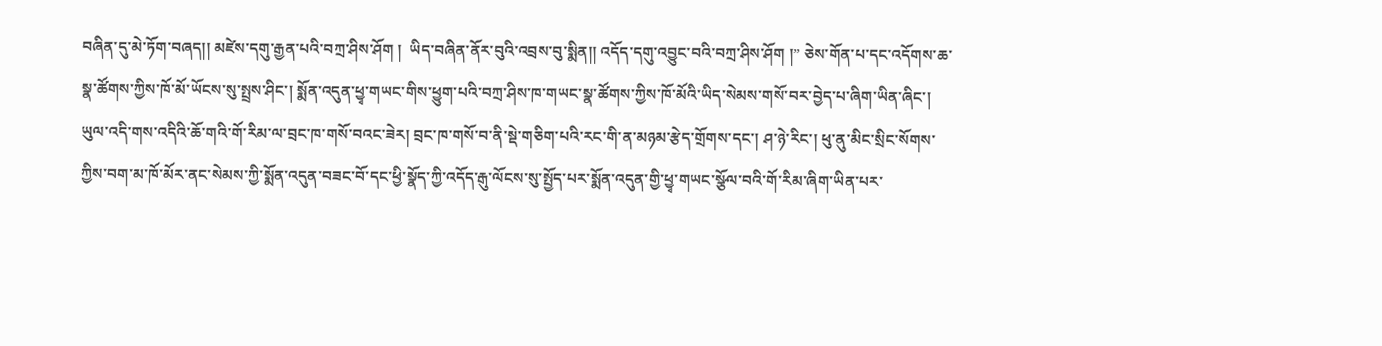བཞིན་དུ་མེ་ཏོག་བཞད།། མཛེས་དགུ་རྒྱན་པའི་བཀྲ་ཤིས་ཤོག །  ཡིད་བཞིན་ནོར་བུའི་འབྲས་བུ་སྨིན།། འདོད་དགུ་འབྱུང་བའི་བཀྲ་ཤིས་ཤོག །” ཅེས་གོན་པ་དང་འདོགས་ཆ་སྣ་ཚོགས་ཀྱིས་ཁོ་མོ་ཡོངས་སུ་སྤྲས་ཤིང་། སྨོན་འདུན་ཕྱྭ་གཡང་གིས་ཕྱུག་པའི་བཀྲ་ཤིས་ཁ་གཡང་སྣ་ཚོགས་ཀྱིས་ཁོ་མོའི་ཡིད་སེམས་གསོ་བར་བྱེད་པ་ཞིག་ཡིན་ཞིང་། ཡུལ་འདི་གས་འདིའི་ཆོ་གའི་གོ་རིམ་ལ་བྲང་ཁ་གསོ་བའང་ཟེར། བྲང་ཁ་གསོ་བ་ནི་སྡེ་གཅིག་པའི་རང་གི་ན་མཉམ་རྩེད་གྲོགས་དང་། ཤ་ཉེ་རིང་། ཕུ་ནུ་མིང་སྲིང་སོགས་ཀྱིས་བག་མ་ཁོ་མོར་ནང་སེམས་ཀྱི་སྨོན་འདུན་བཟང་བོ་དང་ཕྱི་སྣོད་ཀྱི་འདོད་རྒུ་ལོངས་སུ་སྤྱོད་པར་སྨོན་འདུན་གྱི་ཕྱྭ་གཡང་སྩོལ་བའི་གོ་རིམ་ཞིག་ཡིན་པར་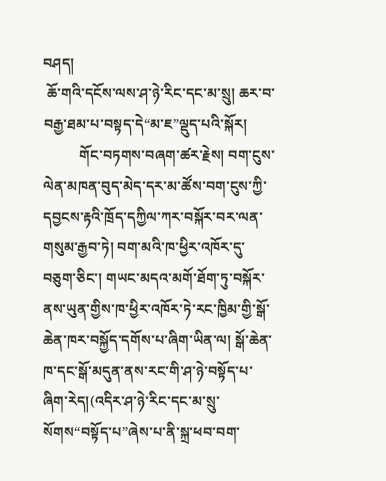བཤད།
 ཆོ་གའི་དངོས་ལས་ཤ་ཉེ་རིང་དང་མ་སྲུ། ཆར་བ་བརྒྱ་ཐམ་པ་བསྟད་དེ“མ་ཇ”ལྡུད་པའི་སྐོར།
          གོང་བཏགས་བཞག་ཚར་རྗེས། བག་ངུས་ལེན་མཁན་བུད་མེད་དར་མ་ཚོས་བག་ངུས་ཀྱི་དབྱངས་རྟའི་ཁྲོད་དཀྱིལ་ཀར་བསྐོར་བར་ལན་གསུམ་རྒྱབ་ཏེ། བག་མའི་ཁ་ཕྱིར་འཁོར་དུ་བཅུག་ཅིང་། གཡང་མདའ་མགོ་ཐོག་ཏུ་བསྐོར་ནས་ཡུན་གྱིས་ཁ་ཕྱིར་འཁོར་ཏེ་རང་ཁྱིམ་གྱི་སྒོ་ཆེན་ཁར་བསྐྱོད་དགོས་པ་ཞིག་ཡིན་ལ། སྒོ་ཆེན་ཁ་དང་སྒོ་མདུན་ནས་རང་གི་ཤ་ཉེ་བསྟོད་པ་ཞིག་རེད།(འདིར་ཤ་ཉེ་རིང་དང་མ་སྲུ་སོགས“བསྟོད་པ”ཞེས་པ་ནི་སྐྲ་ཕབ་བག་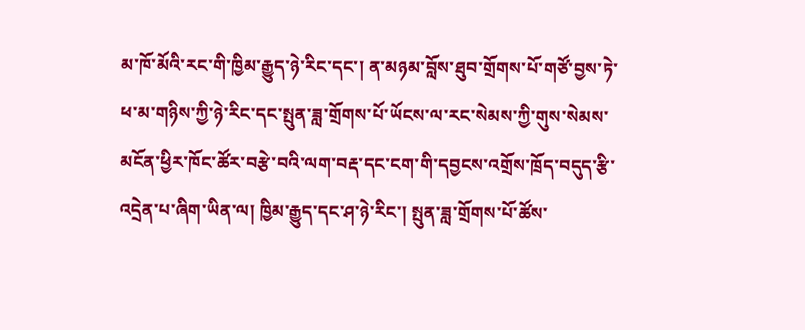མ་ཁོ་མོའི་རང་གི་ཁྱིམ་རྒྱུད་ཉེ་རིང་དང་། ན་མཉམ་བློས་ཐུབ་གྲོགས་པོ་གཙོ་བྱས་ཏེ་ཕ་མ་གཉིས་ཀྱི་ཉེ་རིང་དང་སྤུན་ཟླ་གྲོགས་པོ་ཡོངས་ལ་རང་སེམས་ཀྱི་གུས་སེམས་མངོན་ཕྱིར་ཁོང་ཚོར་བརྩེ་བའི་ལག་བརྡ་དང་ངག་གི་དབྱངས་འགྲོས་ཁྲོད་བདུད་རྩི་འདྲེན་པ་ཞིག་ཡིན་ལ། ཁྱིམ་རྒྱུད་དང་ཤ་ཉེ་རིང་། སྤུན་ཟླ་གྲོགས་པོ་ཚོས་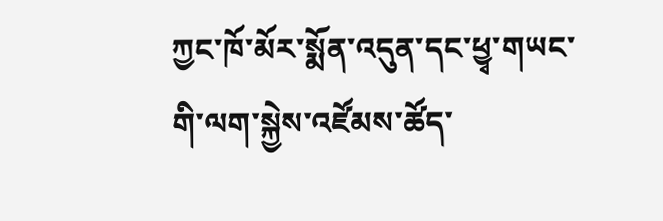ཀྱང་ཁོ་མོར་སྨོན་འདུན་དང་ཕྱྭ་གཡང་གི་ལག་སྐྱེས་འཛོམས་ཚོད་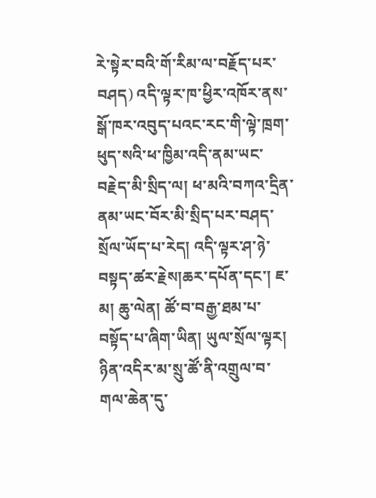རེ་སྟེར་བའི་གོ་རིམ་ལ་བརྗོད་པར་བཤད) འདི་ལྟར་ཁ་ཕྱིར་འཁོར་ནས་སྒོ་ཁར་འབུད་པའང་རང་གི་ལྟེ་ཁྲག་ཕུད་སའི་ཕ་ཁྱིམ་འདི་ནམ་ཡང་བརྗེད་མི་སྲིད་ལ། ཕ་མའི་བཀའ་དྲིན་ནམ་ཡང་བོར་མི་སྲིད་པར་བཤད་སྲོལ་ཡོད་པ་རེད། འདི་ལྟར་ཤ་ཉེ་བསྟད་ཚར་རྗེས།ཆར་དཔོན་དང་། ཇ་མ། ཆུ་ལེན། ཚོ་བ་བརྒྱ་ཐམ་པ་བསྟོད་པ་ཞིག་ཡིན། ཡུལ་སྲོལ་ལྟར། ཉིན་འདིར་མ་སྲུ་ཚོ་ནི་འགྲུལ་བ་གལ་ཆེན་དུ་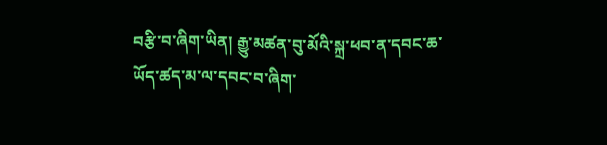བརྩི་བ་ཞིག་ཡིན། རྒྱུ་མཚན་བུ་མོའི་སྐྲ་ཕབ་ན་དབང་ཆ་ཡོད་ཚད་མ་ལ་དབང་བ་ཞིག་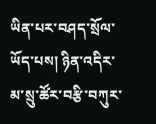ཡིན་པར་བཤད་སྲོལ་ཡོད་པས། ཉིན་འདིར་མ་སྲུ་ཚོར་བརྩི་བཀུར་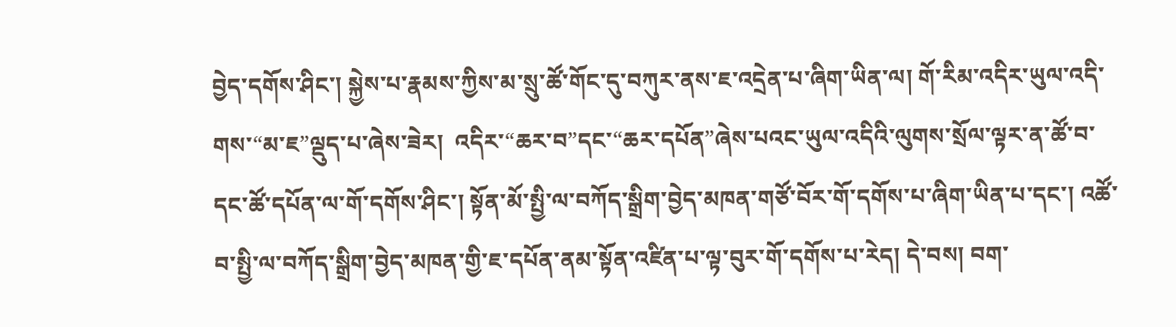བྱེད་དགོས་ཤིང་། སྐྱེས་པ་རྣམས་ཀྱིས་མ་སྲུ་ཚོ་གོང་དུ་བཀུར་ནས་ཇ་འདྲེན་པ་ཞིག་ཡིན་ལ། གོ་རིམ་འདིར་ཡུལ་འདི་གས་“མ་ཇ”ལྡུད་པ་ཞེས་ཟེར།  འདིར་“ཆར་བ”དང་“ཆར་དཔོན”ཞེས་པའང་ཡུལ་འདིའི་ལུགས་སྲོལ་ལྟར་ན་ཚོ་བ་དང་ཚོ་དཔོན་ལ་གོ་དགོས་ཤིང་། སྟོན་མོ་སྤྱི་ལ་བཀོད་སྒྲིག་བྱེད་མཁན་གཙོ་བོར་གོ་དགོས་པ་ཞིག་ཡིན་པ་དང་། འཚོ་བ་སྤྱི་ལ་བཀོད་སྒྲིག་བྱེད་མཁན་གྱི་ཇ་དཔོན་ནམ་སྟོན་འཛིན་པ་ལྟ་བུར་གོ་དགོས་པ་རེད། དེ་བས། བག་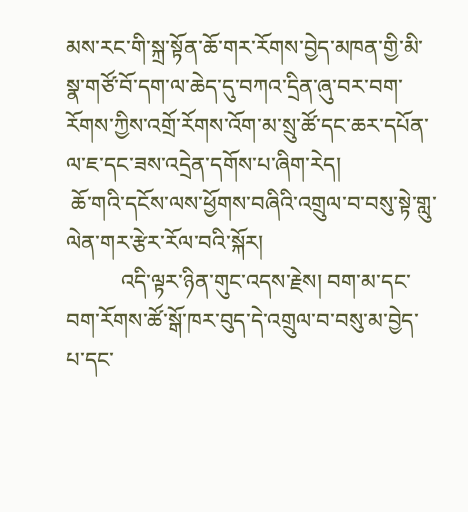མས་རང་གི་སྐྲ་སྟོན་ཆོ་གར་རོགས་བྱེད་མཁན་གྱི་མི་སྣ་གཙོ་བོ་དག་ལ་ཆེད་དུ་བཀའ་དྲིན་ཞུ་བར་བག་རོགས་ཀྱིས་འགྲོ་རོགས་འོག་མ་སྲུ་ཚོ་དང་ཆར་དཔོན་ལ་ཇ་དང་ཟས་འདྲེན་དགོས་པ་ཞིག་རེད།
 ཆོ་གའི་དངོས་ལས་ཕྱོགས་བཞིའི་འགྲུལ་བ་བསུ་སྟེ་གླུ་ལེན་གར་རྩེར་རོལ་བའི་སྐོར།
          འདི་ལྟར་ཉིན་གུང་འདས་རྗེས། བག་མ་དང་བག་རོགས་ཚོ་སྒོ་ཁར་བུད་དེ་འགྲུལ་བ་བསུ་མ་བྱེད་པ་དང་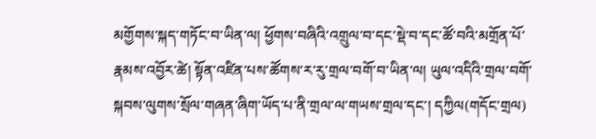མགྱོགས་སྐད་གཏོང་བ་ཡིན་ལ། ཕྱོགས་བཞིའི་འགྲུལ་བ་དང་སྡེ་བ་དང་ཚོ་བའི་མགྲོན་པོ་རྣམས་འབྱོར་ཚེ། སྟོན་འཛིན་པས་ཚོགས་ར་རུ་གྲལ་བགོ་བ་ཡིན་ལ། ཡུལ་འདིའི་གྲལ་བགོ་སྐབས་ལུགས་སྲོལ་གཞན་ཞིག་ཡོད་པ་ནི་གྲལ་ལ་གཡས་གྲལ་དང་། དཀྱིལ(གདོང་གྲལ)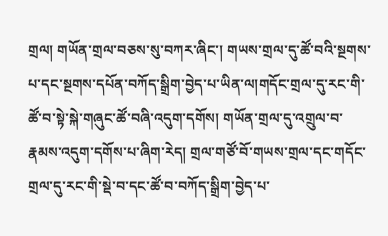གྲལ། གཡོན་གྲལ་བཅས་སུ་བཀར་ཞིང་། གཡས་གྲལ་དུ་ཚོ་བའི་སྔགས་པ་དང་སྔགས་དཔོན་བཀོད་སྒྲིག་བྱེད་པ་ཡིན་ལ།གདོང་གྲལ་དུ་རང་གི་ཚོ་བ་སྟེ་སྐེ་གཞུང་ཚོ་བཞི་འདུག་དགོས། གཡོན་གྲལ་དུ་འགྲུལ་བ་རྣམས་འདུག་དགོས་པ་ཞིག་རེད། གྲལ་གཙོ་བོ་གཡས་གྲལ་དང་གདོང་གྲལ་དུ་རང་གི་སྡེ་བ་དང་ཚོ་བ་བཀོད་སྒྲིག་བྱེད་པ་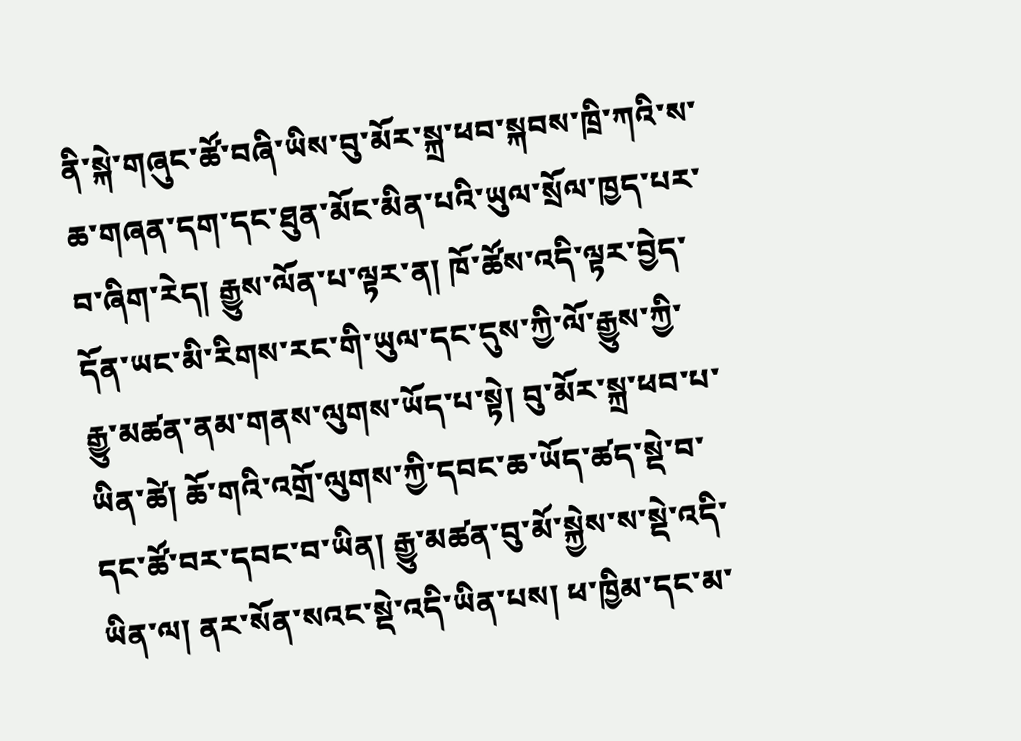ནི་སྐེ་གཞུང་ཚོ་བཞི་ཡིས་བུ་མོར་སྐྲ་ཕབ་སྐབས་ཁྲི་ཀའི་ས་ཆ་གཞན་དག་དང་ཐུན་མོང་མིན་པའི་ཡུལ་སྲོལ་ཁྱད་པར་བ་ཞིག་རེད། རྒྱུས་ལོན་པ་ལྟར་ན། ཁོ་ཚོས་འདི་ལྟར་བྱེད་དོན་ཡང་མི་རིགས་རང་གི་ཡུལ་དང་དུས་ཀྱི་ལོ་རྒྱུས་ཀྱི་རྒྱུ་མཚན་ནམ་གནས་ལུགས་ཡོད་པ་སྟེ། བུ་མོར་སྐྲ་ཕབ་པ་ཡིན་ཚེ། ཆོ་གའི་འགྲོ་ལུགས་ཀྱི་དབང་ཆ་ཡོད་ཚད་སྡེ་བ་དང་ཚོ་བར་དབང་བ་ཡིན། རྒྱུ་མཚན་བུ་མོ་སྐྱེས་ས་སྡེ་འདི་ཡིན་ལ། ནར་སོན་སའང་སྡེ་འདི་ཡིན་པས། ཕ་ཁྱིམ་དང་མ་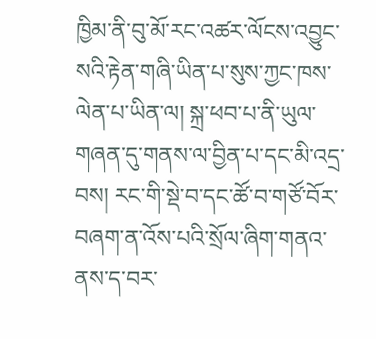ཁྱིམ་ནི་བུ་མོ་རང་འཚར་ལོངས་འབྱུང་སའི་རྟེན་གཞི་ཡིན་པ་སུས་ཀྱང་ཁས་ལེན་པ་ཡིན་ལ། སྐྲ་ཕབ་པ་ནི་ཡུལ་གཞན་དུ་གནས་ལ་བྱིན་པ་དང་མི་འདྲ་བས། རང་གི་སྡེ་བ་དང་ཚོ་བ་གཙོ་བོར་བཞག་ན་འོས་པའི་སྲོལ་ཞིག་གནའ་ནས་ད་བར་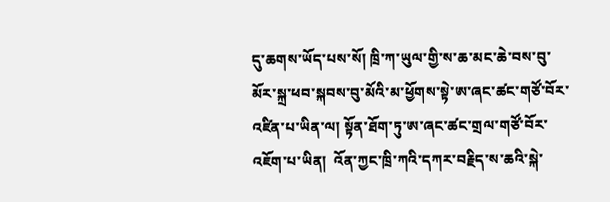དུ་ཆགས་ཡོད་པས་སོ། ཁྲི་ཀ་ཡུལ་གྱི་ས་ཆ་མང་ཆེ་བས་བུ་མོར་སྐྲ་ཕབ་སྐབས་བུ་མོའི་མ་ཕྱོགས་སྟེ་ཨ་ཞང་ཚང་གཙོ་བོར་འཛིན་པ་ཡིན་ལ། སྟོན་ཐོག་ཏུ་ཨ་ཞང་ཚང་གྲལ་གཙོ་བོར་འཇོག་པ་ཡིན།  འོན་ཀྱང་ཁྲི་ཀའི་དཀར་བརྗིད་ས་ཆའི་སྐེ་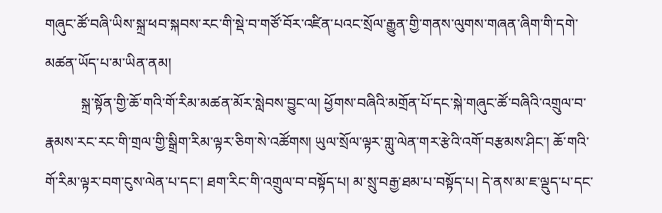གཞུང་ཚོ་བཞི་ཡིས་སྐྲ་ཕབ་སྐབས་རང་གི་སྡེ་བ་གཙོ་བོར་འཛིན་པའང་སྲོལ་རྒྱུན་གྱི་གནས་ལུགས་གཞན་ཞིག་གི་དགེ་མཚན་ཡོད་པ་མ་ཡིན་ནམ།
          སྐྲ་སྟོན་གྱི་ཆོ་གའི་གོ་རིམ་མཚན་མོར་སླེབས་བྱུང་ལ། ཕྱོགས་བཞིའི་མགྲོན་པོ་དང་སྐེ་གཞུང་ཚོ་བཞིའི་འགྲུལ་བ་རྣམས་རང་རང་གི་གྲལ་གྱི་སྒྲིག་རིམ་ལྟར་ཅིག་སེ་འཚོགས། ཡུལ་སྲོལ་ལྟར་གླུ་ལེན་གར་རྩེའི་འགོ་བརྩམས་ཤིང་། ཆོ་གའི་གོ་རིམ་ལྟར་བག་ངུས་ལེན་པ་དང་། ཐག་རིང་གི་འགྲུལ་བ་བསྟོད་པ། མ་སྲུ་བརྒྱ་ཐམ་པ་བསྟོད་པ། དེ་ནས་མ་ཇ་ལྡུད་པ་དང་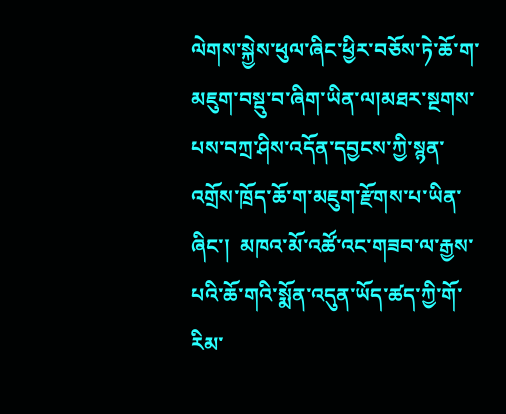ལེགས་སྐྱེས་ཕུལ་ཞིང་ཕྱིར་བཅོས་ཏེ་ཆོ་ག་མཇུག་བསྡུ་བ་ཞིག་ཡིན་ལ།མཐར་སྔགས་པས་བཀྲ་ཤིས་འདོན་དབྱངས་ཀྱི་སྙན་འགྲོས་ཁྲོད་ཆོ་ག་མཇུག་རྫོགས་པ་ཡིན་ཞིང་།  མཁའ་མོ་འཚོ་འང་གཟབ་ལ་རྒྱས་པའི་ཆོ་གའི་སྨོན་འདུན་ཡོད་ཚད་ཀྱི་གོ་རིམ་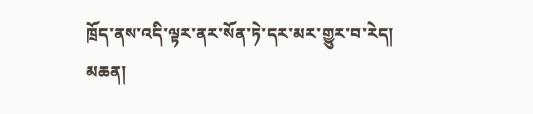ཁྲོད་ནས་འདི་ལྟར་ནར་སོན་ཏེ་དར་མར་གྱུར་བ་རེད།
མཆན།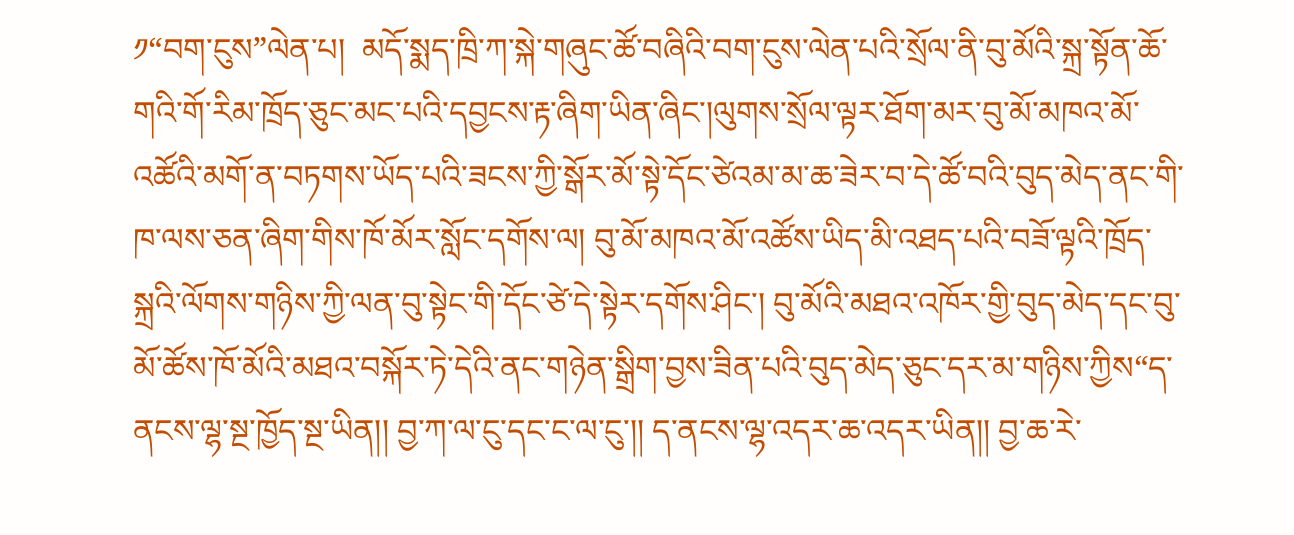༡“བག་ངུས”ལེན་པ།  མདོ་སྨད་ཁྲི་ཀ་སྐེ་གཞུང་ཚོ་བཞིའི་བག་ངུས་ལེན་པའི་སྲོལ་ནི་བུ་མོའི་སྐྲ་སྟོན་ཆོ་གའི་གོ་རིམ་ཁྲོད་ཅུང་མང་པའི་དབྱངས་རྟ་ཞིག་ཡིན་ཞིང་།ལུགས་སྲོལ་ལྟར་ཐོག་མར་བུ་མོ་མཁའ་མོ་འཚོའི་མགོ་ན་བཏགས་ཡོད་པའི་ཟངས་ཀྱི་སྒོར་མོ་སྟེ་དོང་ཙེའམ་མ་ཆ་ཟེར་བ་དེ་ཚོ་བའི་བུད་མེད་ནང་གི་ཁ་ལས་ཅན་ཞིག་གིས་ཁོ་མོར་སློང་དགོས་ལ། བུ་མོ་མཁའ་མོ་འཚོས་ཡིད་མི་འཐད་པའི་བཟོ་ལྟའི་ཁྲོད་སྐྲའི་ལོགས་གཉིས་ཀྱི་ལན་བུ་སྟེང་གི་དོང་ཙེ་དེ་སྟེར་དགོས་ཤིང་། བུ་མོའི་མཐའ་འཁོར་གྱི་བུད་མེད་དང་བུ་མོ་ཚོས་ཁོ་མོའི་མཐའ་བསྐོར་ཏེ་དེའི་ནང་གཉེན་སྒྲིག་བྱས་ཟིན་པའི་བུད་མེད་ཅུང་དར་མ་གཉིས་ཀྱིས“ད་ནངས་ལྷ་སྔ་ཁྱོད་སྔ་ཡིན།། བྱ་ཀ་ལ་ངུ་དང་ང་ལ་ངུ་།། ད་ནངས་ལྷ་འདར་ཆ་འདར་ཡིན།། བྱ་ཆ་རེ་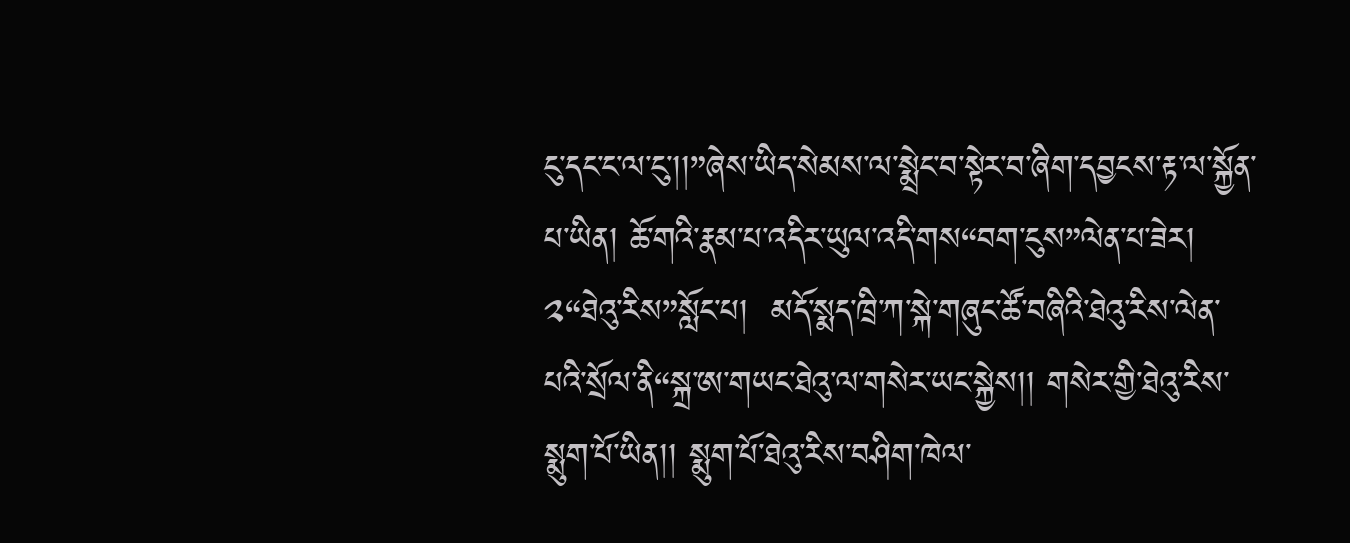ངུ་དང་ང་ལ་ངུ་།།”ཞེས་ཡིད་སེམས་ལ་སྨྲེང་བ་སྟེར་བ་ཞིག་དབྱངས་རྟ་ལ་སྐྱོན་པ་ཡིན། ཆོ་གའི་རྣམ་པ་འདིར་ཡུལ་འདི་གས“བག་ངུས”ལེན་པ་ཟེར།
༢“ཐེའུ་རིས”སློང་པ།  མདོ་སྨད་ཁྲི་ཀ་སྐེ་གཞུང་ཚོ་བཞིའི་ཐེའུ་རིས་ལེན་པའི་སྲོལ་ནི“སྐྲ་ཨ་གཡང་ཐེའུ་ལ་གསེར་ཡང་སྐྱེས།། གསེར་གྱི་ཐེའུ་རིས་སྨུག་པོ་ཡིན།། སྨུག་པོ་ཐེའུ་རིས་བཤིག་ཁེལ་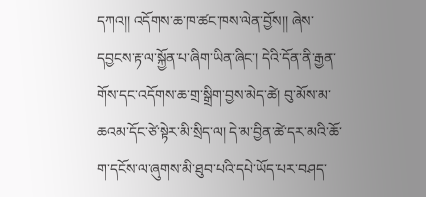དཀའ།། འདོགས་ཆ་ཁ་ཚང་ཁས་ལེན་བྱོས།། ཞེས་དབྱངས་རྟ་ལ་སྐྱོན་པ་ཞིག་ཡིན་ཞིང་། དེའི་དོན་ནི་རྒྱན་གོས་དང་འདོགས་ཆ་གྲ་སྒྲིག་བྱས་མེད་ཚེ། བུ་མོས་མ་ཆའམ་དོང་ཙེ་སྟེར་མི་སྲིད་ལ། དེ་མ་བྱིན་ཚེ་དར་མའི་ཆོ་ག་དངོས་ལ་ཞུགས་མི་ཐུབ་པའི་དཔེ་ཡོད་པར་བཤད་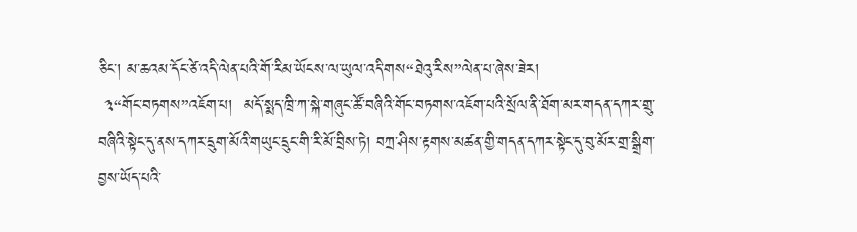ཅིང་། མ་ཆའམ་དོང་ཙེ་འདི་ལེན་པའི་གོ་རིམ་ཡོངས་ལ་ཡུལ་འདི་གས“ཐེའུ་རིས”ལེན་པ་ཞེས་ཟེར།
 ༣“གོང་བཏགས”འཇོག་པ།  མདོ་སྨད་ཁྲི་ཀ་སྐེ་གཞུང་ཚོ་བཞིའི་གོང་བཏགས་འཇོག་པའི་སྲོལ་ནི་ཐོག་མར་གདན་དཀར་གྲུ་བཞིའི་སྟེང་དུ་ནས་དཀར་དྲུག་མོའི་གཡུང་དྲུང་གི་རི་མོ་བྲིས་ཏེ། བཀྲ་ཤིས་རྟགས་མཚན་གྱི་གདན་དཀར་སྟེང་དུ་བུ་མོར་གྲ་སྒྲིག་བྱས་ཡོད་པའི་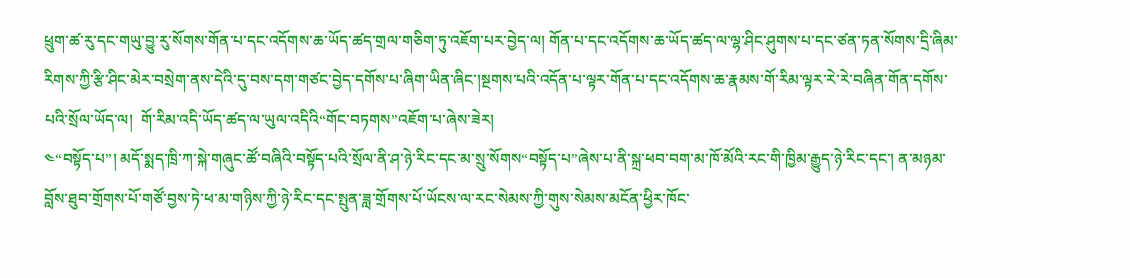ཕྲུག་ཚ་རུ་དང་གཡུ་བྱུ་རུ་སོགས་གོན་པ་དང་འདོགས་ཆ་ཡོད་ཚད་གྲལ་གཅིག་ཏུ་འཇོག་པར་བྱེད་ལ། གོན་པ་དང་འདོགས་ཆ་ཡོད་ཚད་ལ་ལྷ་ཤིང་ཤུགས་པ་དང་ཙན་ཏན་སོགས་དྲི་ཞིམ་རིགས་ཀྱི་རྩི་ཤིང་མེར་བསྲེག་ནས་དེའི་དུ་བས་དག་གཙང་བྱེད་དགོས་པ་ཞིག་ཡིན་ཞིང་།སྔགས་པའི་འདོན་པ་ལྟར་གོན་པ་དང་འདོགས་ཆ་རྣམས་གོ་རིམ་ལྟར་རེ་རེ་བཞིན་གོན་དགོས་པའི་སྲོལ་ཡོད་ལ།  གོ་རིམ་འདི་ཡོད་ཚད་ལ་ཡུལ་འདིའི“གོང་བཏགས”འཇོག་པ་ཞེས་ཟེར།
༤“བསྟོད་པ”། མདོ་སྨད་ཁྲི་ཀ་སྐེ་གཞུང་ཚོ་བཞིའི་བསྟོད་པའི་སྲོལ་ནི་ཤ་ཉེ་རིང་དང་མ་སྲུ་སོགས“བསྟོད་པ”ཞེས་པ་ནི་སྐྲ་ཕབ་བག་མ་ཁོ་མོའི་རང་གི་ཁྱིམ་རྒྱུད་ཉེ་རིང་དང་། ན་མཉམ་བློས་ཐུབ་གྲོགས་པོ་གཙོ་བྱས་ཏེ་ཕ་མ་གཉིས་ཀྱི་ཉེ་རིང་དང་སྤུན་ཟླ་གྲོགས་པོ་ཡོངས་ལ་རང་སེམས་ཀྱི་གུས་སེམས་མངོན་ཕྱིར་ཁོང་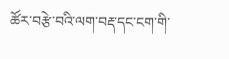ཚོར་བརྩེ་བའི་ལག་བརྡ་དང་ངག་གི་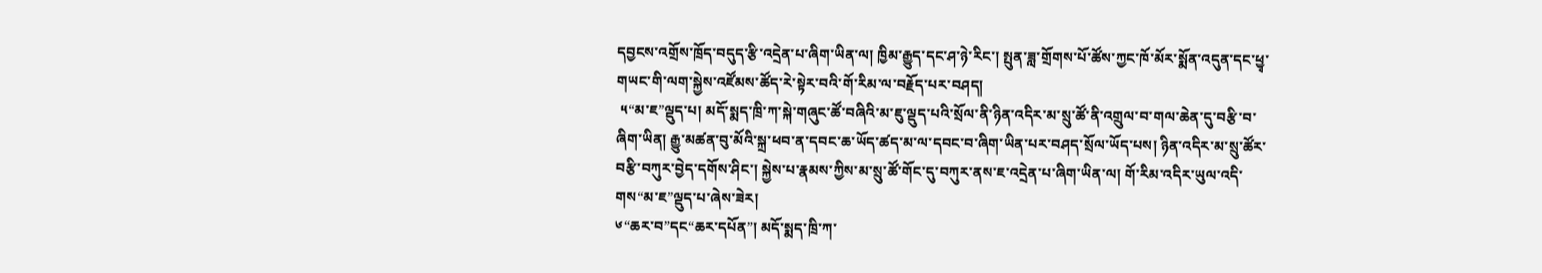དབྱངས་འགྲོས་ཁྲོད་བདུད་རྩི་འདྲེན་པ་ཞིག་ཡིན་ལ། ཁྱིམ་རྒྱུད་དང་ཤ་ཉེ་རིང་། སྤུན་ཟླ་གྲོགས་པོ་ཚོས་ཀྱང་ཁོ་མོར་སྨོན་འདུན་དང་ཕྱྭ་གཡང་གི་ལག་སྐྱེས་འཛོམས་ཚོད་རེ་སྟེར་བའི་གོ་རིམ་ལ་བརྗོད་པར་བཤད།
 ༥“མ་ཇ”ལྡུད་པ། མདོ་སྨད་ཁྲི་ཀ་སྐེ་གཞུང་ཚོ་བཞིའི་མ་ཇུ་ལྡུད་པའི་སྲོལ་ནི་ཉིན་འདིར་མ་སྲུ་ཚོ་ནི་འགྲུལ་བ་གལ་ཆེན་དུ་བརྩི་བ་ཞིག་ཡིན། རྒྱུ་མཚན་བུ་མོའི་སྐྲ་ཕབ་ན་དབང་ཆ་ཡོད་ཚད་མ་ལ་དབང་བ་ཞིག་ཡིན་པར་བཤད་སྲོལ་ཡོད་པས། ཉིན་འདིར་མ་སྲུ་ཚོར་བརྩི་བཀུར་བྱེད་དགོས་ཤིང་། སྐྱེས་པ་རྣམས་ཀྱིས་མ་སྲུ་ཚོ་གོང་དུ་བཀུར་ནས་ཇ་འདྲེན་པ་ཞིག་ཡིན་ལ། གོ་རིམ་འདིར་ཡུལ་འདི་གས“མ་ཇ”ལྡུད་པ་ཞེས་ཟེར།
༦“ཆར་བ”དང“ཆར་དཔོན”། མདོ་སྨད་ཁྲི་ཀ་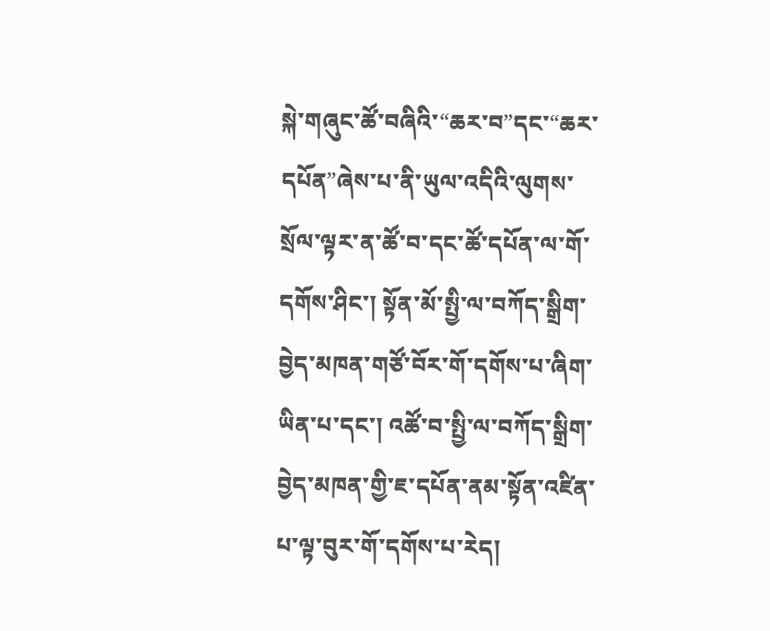སྐེ་གཞུང་ཚོ་བཞིའི་“ཆར་བ”དང་“ཆར་དཔོན”ཞེས་པ་ནི་ཡུལ་འདིའི་ལུགས་སྲོལ་ལྟར་ན་ཚོ་བ་དང་ཚོ་དཔོན་ལ་གོ་དགོས་ཤིང་། སྟོན་མོ་སྤྱི་ལ་བཀོད་སྒྲིག་བྱེད་མཁན་གཙོ་བོར་གོ་དགོས་པ་ཞིག་ཡིན་པ་དང་། འཚོ་བ་སྤྱི་ལ་བཀོད་སྒྲིག་བྱེད་མཁན་གྱི་ཇ་དཔོན་ནམ་སྟོན་འཛིན་པ་ལྟ་བུར་གོ་དགོས་པ་རེད།